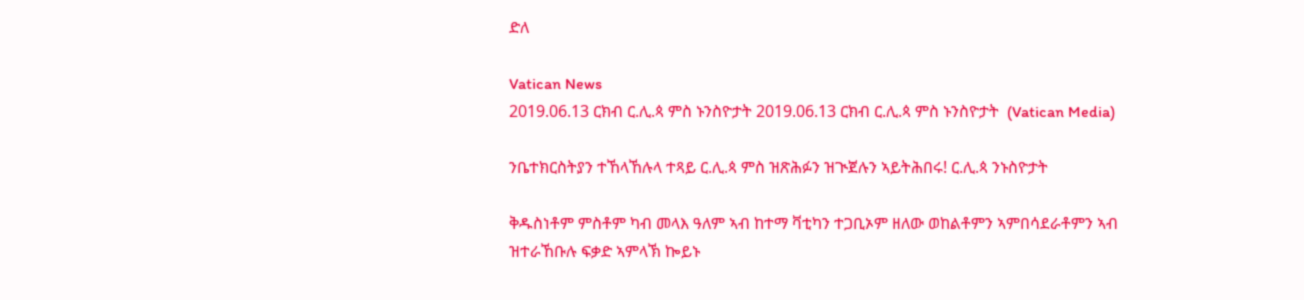ድለ

Vatican News
2019.06.13 ርክብ ር.ሊ.ጳ ምስ ኑንስዮታት 2019.06.13 ርክብ ር.ሊ.ጳ ምስ ኑንስዮታት  (Vatican Media)

ንቤተክርስትያን ተኸላኸሉላ ተጻይ ር.ሊ.ጳ ምስ ዝጽሕፉን ዝጒጀሉን ኣይትሕበሩ! ር.ሊ.ጳ ንኑስዮታት

ቅዱስነቶም ምስቶም ካብ መላእ ዓለም ኣብ ከተማ ቫቲካን ተጋቢኦም ዘለው ወከልቶምን ኣምበሳደራቶምን ኣብ ዝተራኸቡሉ ፍቃድ ኣምላኽ ኰይኑ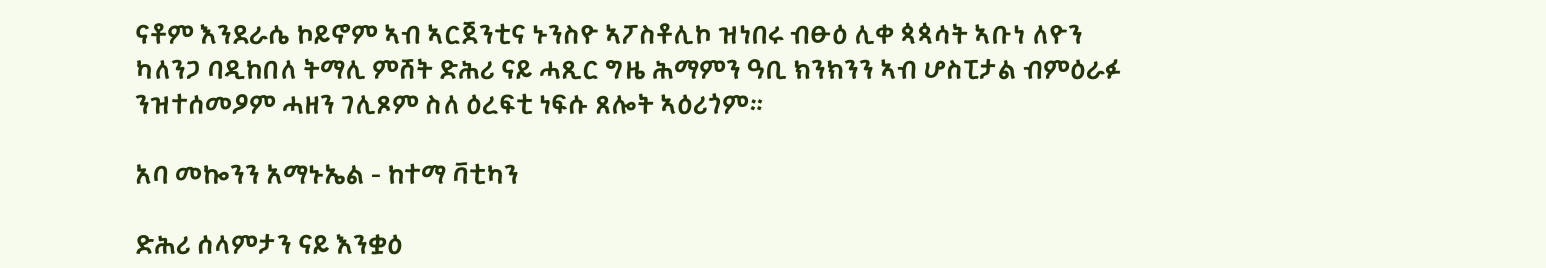ናቶም እንደራሴ ኮይኖም ኣብ ኣርጀንቲና ኑንስዮ ኣፖስቶሊኮ ዝነበሩ ብፁዕ ሊቀ ጳጳሳት ኣቡነ ለዮን ካለንጋ ባዲከበለ ትማሊ ምሸት ድሕሪ ናይ ሓጺር ግዜ ሕማምን ዓቢ ክንክንን ኣብ ሆስፒታል ብምዕራፉ ንዝተሰመዖም ሓዘን ገሊጾም ስለ ዕረፍቲ ነፍሱ ጸሎት ኣዕሪጎም።

አባ መኰንን አማኑኤል - ከተማ ቫቲካን

ድሕሪ ሰላምታን ናይ እንቋዕ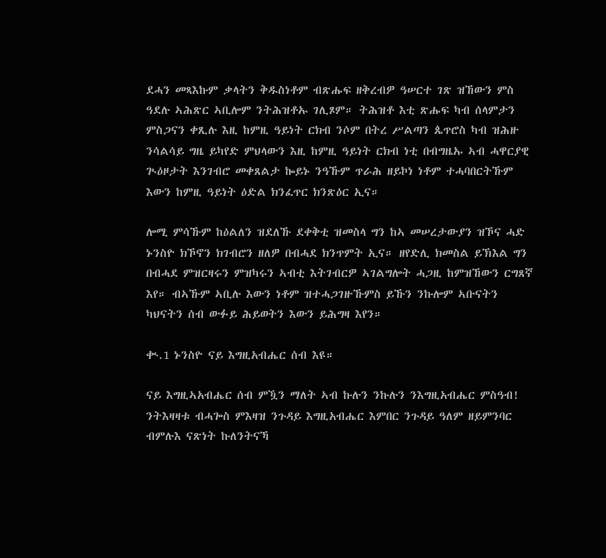ደሓን መጻእኩም ቃላትን ቅዱስነቶም ብጽሑፍ ዘቅረብዎ ዓሠርተ ገጽ ዝኸውን ምስ ዓደሉ ኣሕጽር ኣቢሎም ንትሕዝቶኡ ገሊጾም። ትሕዝቶ እቲ ጽሑፍ ካብ ሰላምታን ምስጋናን ቀጺሉ እዚ ከምዚ ዓይነት ርክብ ንሶም በትረ ሥልጣን ጴጥሮስ ካብ ዝሕዙ ንሳልሳይ ግዜ ይካየድ ምህላውን እዚ ከምዚ ዓይነት ርክብ ነቲ በብግዜኡ ኣብ ሓዋርያዊ ጒዕዞታት እንገብሮ መቀጸልታ ኰይኑ ንዓኹም ጥራሕ ዘይኮነ ነቶም ተሓባበርትኹም እውን ከምዚ ዓይነት ዕድል ክንፈጥር ክንጽዕር ኢና።

ሎሚ ምሳኹም ከዕልለን ዝደለኹ ደቀቅቲ ዝመስላ ግን ከኣ መሠረታውያን ዝኾና ሓድ ኑንስዮ ክኾኖን ክገብሮን ዘለዎ በብሓደ ክንጥምት ኢና። ዘየድሊ ክመስል ይኽእል ግን በብሓደ ምዝርዛሩን ምዝካሩን ኣብቲ እትገብርዎ ኣገልግሎት ሓጋዚ ከምዝኸውን ርግጸኛ እየ። ብኣኹም ኣቢሉ እውን ነቶም ዝተሓጋገዙኹምስ ይኹን ንኩሎም ኣቡናትን ካህናትን ሰብ ውፉይ ሕይወትን እውን ይሕግዛ እየን።

ቊ.1 ኑንስዮ ናይ እግዚአብሔር ሰብ እዩ።

ናይ እግዚኣአብሔር ሰብ ምዃን ማለት ኣብ ኩሉን ንኩሉን ንእግዚአብሔር ምስዓብ! ንትእዛዛቱ ብሓጐስ ምእዛዝ ንጉዳይ እግዚአብሔር እምበር ንጉዳይ ዓለም ዘይምንባር ብምሉእ ናጽነት ኩለንትናኻ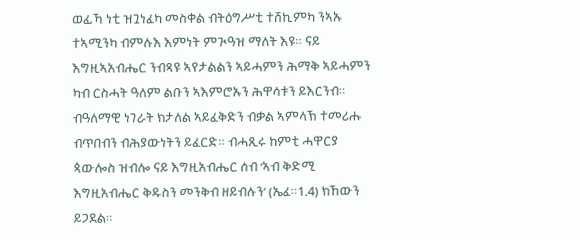ወፊኻ ነቲ ዝጓነፈካ መስቀል ብትዕግሥቲ ተሸኪምካ ንኣኡ ተኣሚንካ ብምሉእ እምነት ምጒዓዝ ማለት እዩ። ናይ እግዚኣአብሔር ንብጻዩ ኣየታልልን ኣይሓምን ሕማቅ ኣይሓምን ካብ ርስሓት ዓለም ልቡን ኣእምሮኡን ሕዋሳቱን ይእርንብ። ብዓለማዊ ነገራት ክታለል ኣይፈቅድን ብቃል ኣምላኽ ተመሪሑ ብጥበብን ብሕያውነትን ይፈርድ። ብሓጺሩ ከምቲ ሓዋርያ ጳውሎስ ዝብሎ ናይ እግዚአብሔር ሰብ ‘ኣብ ቅድሚ እግዚአብሔር ቅዱስን መንቅብ ዘይብሉን’ (ኤፈ።1.4) ክኸውን ይጋደል።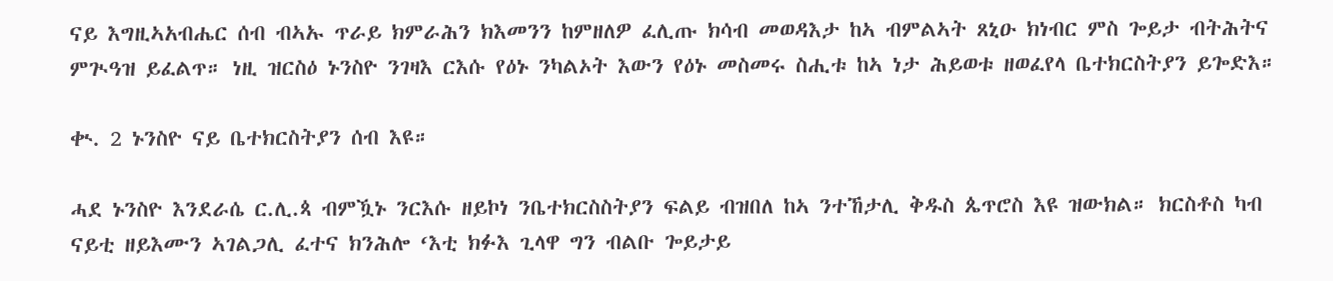ናይ እግዚኣአብሔር ሰብ ብኣኡ ጥራይ ክምራሕን ክእመንን ከምዘለዎ ፈሊጡ ክሳብ መወዳእታ ከኣ ብምልኣት ጸኒዑ ክነብር ምስ ጐይታ ብትሕትና ምጒዓዝ ይፈልጥ። ነዚ ዝርስዕ ኑንስዮ ንገዛእ ርእሱ የዕኑ ንካልኦት እውን የዕኑ መስመሩ ስሒቱ ከኣ ነታ ሕይወቱ ዘወፈየላ ቤተክርስትያን ይጐድእ።

ቊ. 2 ኑንስዮ ናይ ቤተክርስትያን ሰብ እዩ።

ሓደ ኑንስዮ እንደራሴ ር.ሊ.ጳ ብምዃኑ ንርእሱ ዘይኮነ ንቤተክርስስትያን ፍልይ ብዝበለ ከኣ ንተኸታሊ ቅዱስ ጴጥሮስ እዩ ዝውክል። ክርስቶስ ካብ ናይቲ ዘይእሙን ኣገልጋሊ ፈተና ክንሕሎ ‘እቲ ክፉእ ጊላዋ ግን ብልቡ ጐይታይ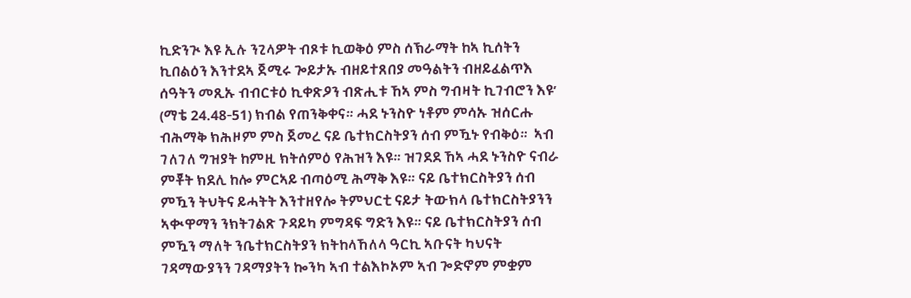ኪድንጒ እዩ ኢሉ ንጊላዎት ብጾቱ ኪወቅዕ ምስ ሰኽራማት ከኣ ኪሰትን ኪበልዕን እንተደኣ ጀሚሩ ጐይታኡ ብዘይተጸበያ መዓልትን ብዘይፈልጥእ ሰዓትን መጺኡ ብብርቱዕ ኪቀጽዖን ብጽሒቱ ኸኣ ምስ ግብዛት ኪገብሮን እዩ’ (ማቴ 24.48-51) ክብል የጠንቅቀና። ሓደ ኑንስዮ ነቶም ምሳኡ ዝሰርሑ ብሕማቅ ክሕዞም ምስ ጀመረ ናይ ቤተክርስትያን ሰብ ምዃኑ የብቅዕ።  ኣብ ገለገለ ግዝያት ከምዚ ክትሰምዕ የሕዝን እዩ። ዝገደደ ኸኣ ሓደ ኑንስዮ ናብራ ምቾት ክደሊ ከሎ ምርኣይ ብጣዕሚ ሕማቅ እዩ። ናይ ቤተክርስትያን ሰብ ምዃን ትህትና ይሓትት እንተዘየሎ ትምህርቲ ናይታ ትውክላ ቤተክርስትያንን ኣቊዋማን ንክትገልጽ ጉዳይካ ምግዳፍ ግድን እዩ። ናይ ቤተክርስትያን ሰብ ምዃን ማለት ንቤተክርስትያን ክትከላኸለላ ዓርኪ ኣቡናት ካህናት ገዳማውያንን ገዳማያትን ኰንካ ኣብ ተልእኮኦም ኣብ ጐድኖም ምቋም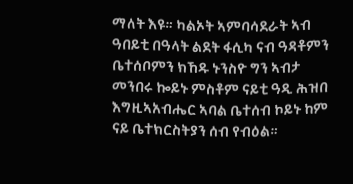ማለት እዩ። ካልኦት ኣምባሳደራት ኣብ ዓበይቲ በዓላት ልደት ፋሲካ ናብ ዓዳቶምን ቤተሰቦምን ክኸዱ ኑንስዮ ግን ኣብታ መንበሩ ኰይኑ ምስቶም ናይቲ ዓዲ ሕዝበ እግዚኣአብሔር ኣባል ቤተሰብ ኮይኑ ከም ናይ ቤተክርስትያን ሰብ የብዕል።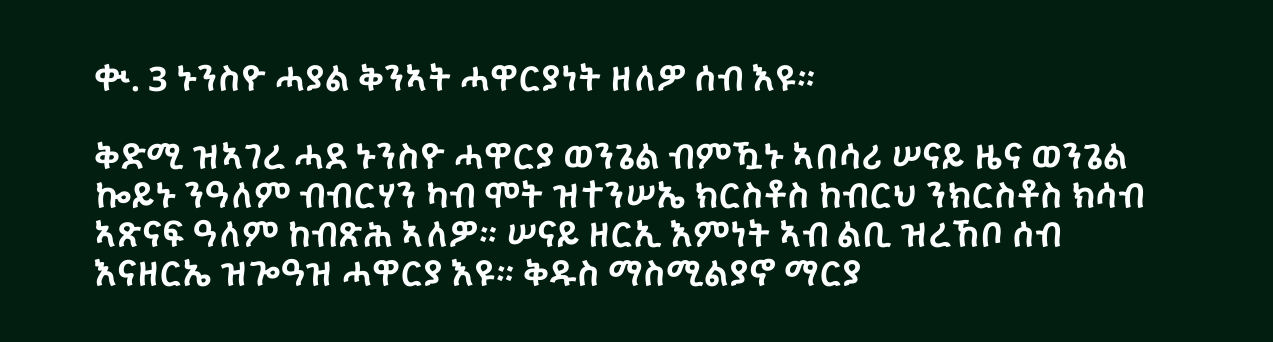ቊ. 3 ኑንስዮ ሓያል ቅንኣት ሓዋርያነት ዘለዎ ሰብ እዩ።

ቅድሚ ዝኣገረ ሓደ ኑንስዮ ሓዋርያ ወንጌል ብምዃኑ ኣበሳሪ ሠናይ ዜና ወንጌል ኰይኑ ንዓለም ብብርሃን ካብ ሞት ዝተንሠኤ ክርስቶስ ከብርህ ንክርስቶስ ክሳብ ኣጽናፍ ዓለም ከብጽሕ ኣለዎ። ሠናይ ዘርኢ እምነት ኣብ ልቢ ዝረኸቦ ሰብ እናዘርኤ ዝጐዓዝ ሓዋርያ እዩ። ቅዱስ ማስሚልያኖ ማርያ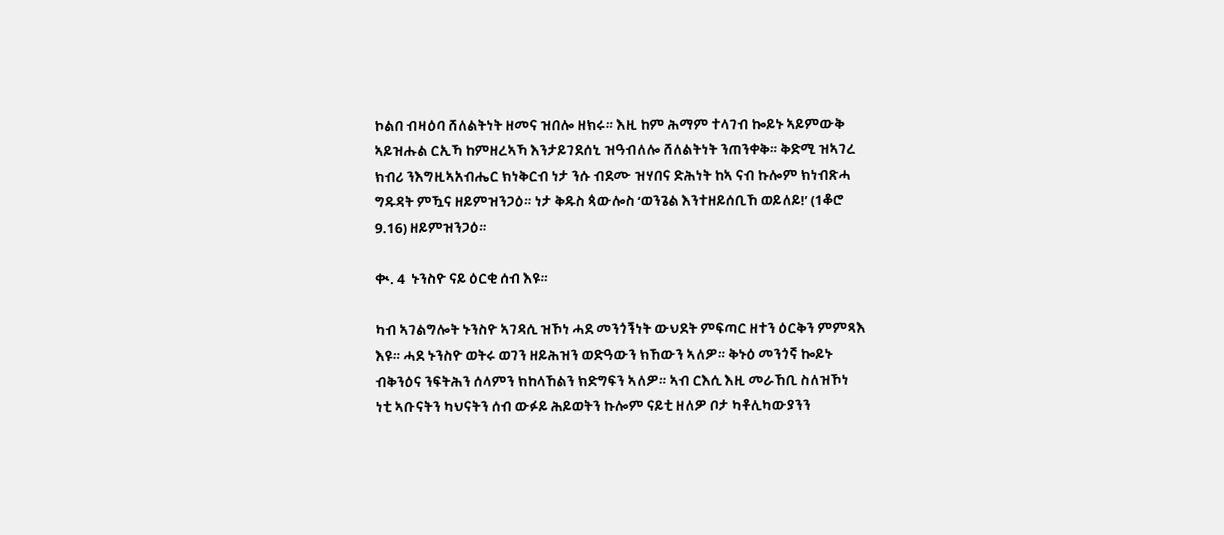ኮልበ ብዛዕባ ሸለልትነት ዘመና ዝበሎ ዘክሩ። እዚ ከም ሕማም ተላገብ ኰይኑ ኣይምውቅ ኣይዝሑል ርኢኻ ከምዘረኣኻ እንታይገደሰኒ ዝዓብለሎ ሸለልትነት ንጠንቀቅ። ቅድሚ ዝኣገረ ክብሪ ንእግዚኣአብሔር ክነቅርብ ነታ ንሱ ብደሙ ዝሃበና ድሕነት ከኣ ናብ ኩሎም ክነብጽሓ ግዱዳት ምዃና ዘይምዝንጋዕ። ነታ ቅዱስ ጳውሎስ ‘ወንጌል እንተዘይሰቢኸ ወይለይ!’ (1ቆሮ 9.16) ዘይምዝንጋዕ።

ቊ. 4  ኑንስዮ ናይ ዕርቂ ሰብ እዩ።

ካብ ኣገልግሎት ኑንስዮ ኣገዳሲ ዝኾነ ሓደ መንጎኝነት ውህደት ምፍጣር ዘተን ዕርቅን ምምጻእ እዩ። ሓደ ኑንስዮ ወትሩ ወገን ዘይሕዝን ወድዓውን ክኸውን ኣለዎ። ቅኑዕ መንጎኛ ኰይኑ ብቅንዕና ንፍትሕን ሰላምን ክከላኸልን ክድግፍን ኣለዎ። ኣብ ርእሲ እዚ መራኸቢ ስለዝኾነ ነቲ ኣቡናትን ካህናትን ሰብ ውፉይ ሕይወትን ኩሎም ናይቲ ዘለዎ ቦታ ካቶሊካውያንን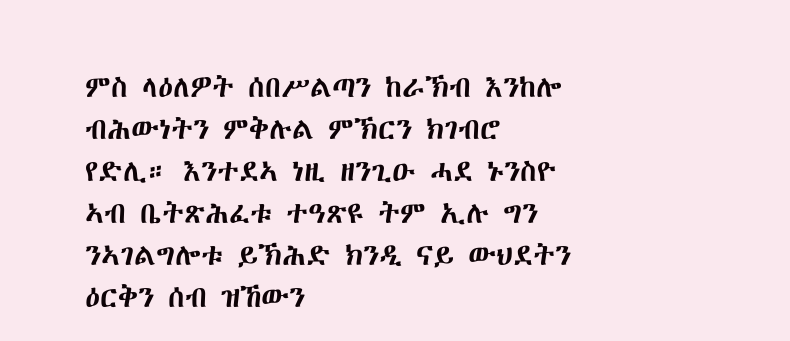ምስ ላዕለዎት ሰበሥልጣን ከራኽብ እንከሎ ብሕውነትን ምቅሉል ምኽርን ክገብሮ የድሊ። እንተደኣ ነዚ ዘንጊዑ ሓደ ኑንስዮ ኣብ ቤትጽሕፈቱ ተዓጽዩ ትም ኢሉ ግን ንኣገልግሎቱ ይኽሕድ ክንዲ ናይ ውህደትን ዕርቅን ሰብ ዝኸውን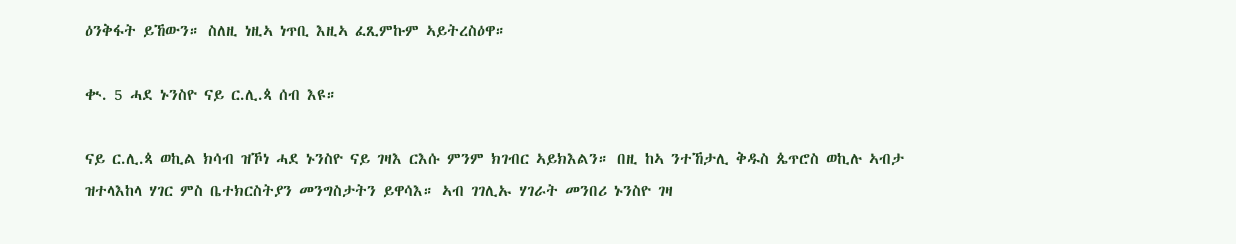ዕንቅፋት ይኸውን። ስለዚ ነዚኣ ነጥቢ እዚኣ ፈጺምኩም ኣይትረስዕዋ።

ቊ. 5 ሓደ ኑንስዮ ናይ ር.ሊ.ጳ ሰብ እዩ።

ናይ ር.ሊ.ጳ ወኪል ክሳብ ዝኾነ ሓደ ኑንስዮ ናይ ገዛእ ርእሱ ምንም ክገብር ኣይክእልን። በዚ ከኣ ንተኸታሊ ቅዱስ ጴጥሮስ ወኪሉ ኣብታ ዝተላእከላ ሃገር ምስ ቤተክርስትያን መንግስታትን ይዋሳእ። ኣብ ገገሊኡ ሃገራት መንበሪ ኑንስዮ ገዛ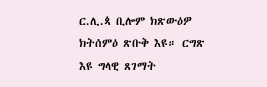ር.ሊ.ጳ ቢሎም ክጽውዕዎ ክትሰምዕ ጽቡቅ እዩ። ርግጽ እዩ ግላዊ ጸገማት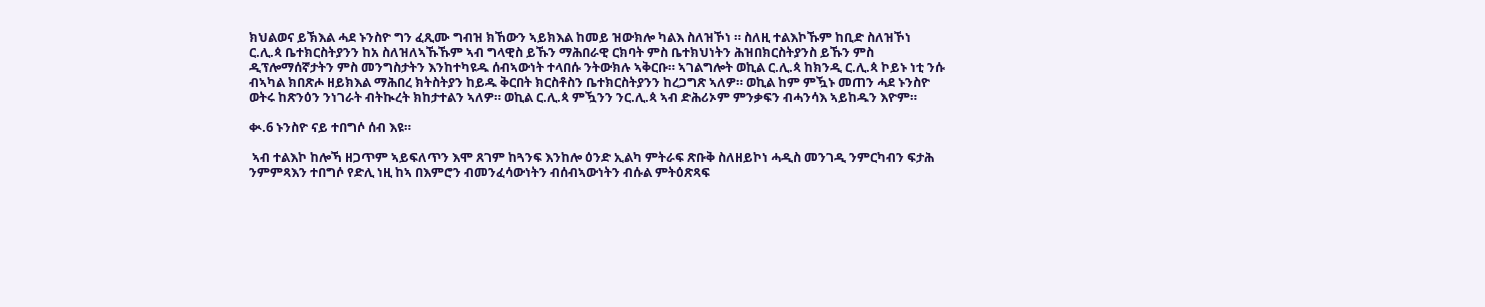ክህልወና ይኽእል ሓደ ኑንስዮ ግን ፈጺሙ ግብዝ ክኸውን ኣይክእል ከመይ ዝውክሎ ካልእ ስለዝኾነ ። ስለዚ ተልእኮኹም ከቢድ ስለዝኾነ ር.ሊ.ጳ ቤተክርስትያንን ከአ ስለዝለኣኹኹም ኣብ ግላዊስ ይኹን ማሕበራዊ ርክባት ምስ ቤተክህነትን ሕዝበክርስትያንስ ይኹን ምስ ዲፕሎማሰኛታትን ምስ መንግስታትን እንከተካዩዱ ሰብኣውነት ተላበሱ ንትውክሉ ኣቅርቡ። ኣገልግሎት ወኪል ር.ሊ.ጳ ከክንዲ ር.ሊ.ጳ ኮይኑ ነቲ ንሱ ብኣካል ክበጽሖ ዘይክእል ማሕበረ ክትስትያን ከይዱ ቅርበት ክርስቶስን ቤተክርስትያንን ከረጋግጽ ኣለዎ። ወኪል ከም ምዃኑ መጠን ሓደ ኑንስዮ ወትሩ ከጽንዕን ንነገራት ብትኲረት ክከታተልን ኣለዎ። ወኪል ር.ሊ.ጳ ምዃንን ንር.ሊ.ጳ ኣብ ድሕሪኦም ምንቃፍን ብሓንሳእ ኣይከዱን እዮም።

ቊ.6 ኑንስዮ ናይ ተበግሶ ሰብ እዩ።

 ኣብ ተልእኮ ከሎኻ ዘጋጥም ኣይፍለጥን እሞ ጸገም ከጓንፍ እንከሎ ዕንድ ኢልካ ምትራፍ ጽቡቅ ስለዘይኮነ ሓዲስ መንገዲ ንምርካብን ፍታሕ ንምምጻእን ተበግሶ የድሊ ነዚ ከኣ በእምሮን ብመንፈሳውነትን ብሰብኣውነትን ብሱል ምትዕጽጻፍ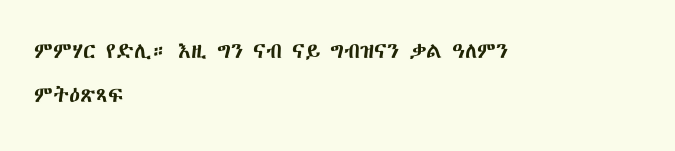ምምሃር የድሊ። እዚ ግን ናብ ናይ ግብዝናን ቃል ዓለምን ምትዕጽጻፍ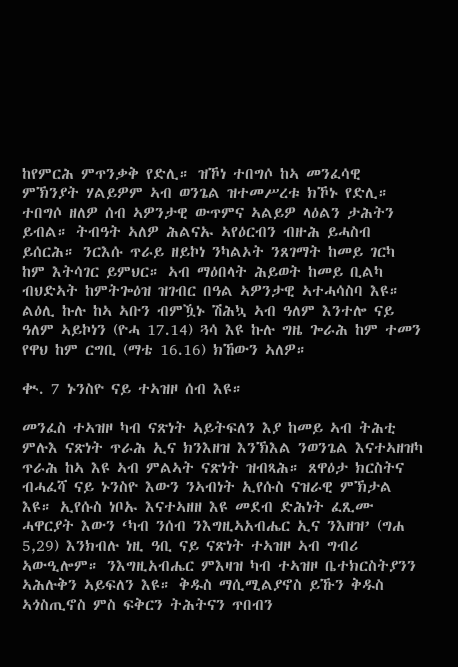ከየምርሕ ምጥንቃቅ የድሊ። ዝኾነ ተበግሶ ከኣ መንፈሳዊ ምኽንያት ሃልይዎም ኣብ ወንጌል ዝተመሥረቱ ክኾኑ የድሊ። ተበግሶ ዘለዎ ሰብ ኣዎንታዊ ውጥምና ኣልይዎ ላዕልን ታሕትን ይብል። ትብዓት ኣለዎ ሕልናኡ ኣየዕርብን ብዙሕ ይሓስብ ይሰርሕ። ንርእሱ ጥራይ ዘይኮነ ንካልኦት ንጸገማት ከመይ ገርካ ከም እትሳገር ይምህር። ኣብ ማዕበላት ሕይወት ከመይ ቢልካ ብህድኣት ከምትጐዕዝ ዝገብር በዓል ኣዎንታዊ ኣተሓሳስባ እዩ። ልዕሊ ኩሉ ከኣ ኣቡን ብምዃኑ ሽሕኳ ኣብ ዓለም እንተሎ ናይ ዓለም ኣይኮነን (ዮሓ 17.14) ጓሳ እዩ ኩሉ ግዜ ጐራሕ ከም ተመን የዋህ ከም ርግቢ (ማቴ 16.16) ክኸውን ኣለዎ።

ቊ. 7 ኑንስዮ ናይ ተኣዝዞ ሰብ እዩ።

መንፈስ ተኣዝዞ ካብ ናጽነት ኣይትፍለን እያ ከመይ ኣብ ትሕቲ ምሉእ ናጽነት ጥራሕ ኢና ክንእዘዝ እንኽእል ንወንጌል እናተኣዘዝካ ጥራሕ ከኣ እዩ ኣብ ምልኣት ናጽነት ዝብጻሕ። ጸዋዕታ ክርስትና ብሓፈሻ ናይ ኑንስዮ እውን ንኣብነት ኢየሱስ ናዝራዊ ምኽታል እዩ። ኢየሱስ ነቦኡ እናተኣዘዘ እዩ መደብ ድሕነት ፈጺሙ ሓዋርያት እውን ‘ካብ ንሰብ ንእግዚኣአብሔር ኢና ንእዘዝ’ (ግሐ 5,29) እንክብሉ ነዚ ዓቢ ናይ ናጽነት ተኣዝዞ ኣብ ግብሪ ኣውዒሎም። ንእግዚአብሔር ምእዛዝ ካብ ተኣዝዞ ቤተክርስትያንን ኣሕሉቅን ኣይፍለን እዩ። ቅዱስ ማሲሚልያኖስ ይኹን ቅዱስ ኣጎስጢኖስ ምስ ፍቅርን ትሕትናን ጥበብን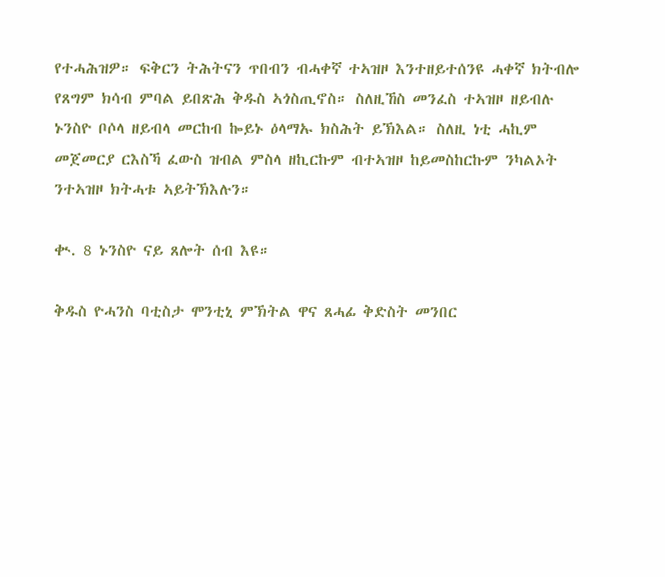የተሓሕዝዎ። ፍቅርን ትሕትናን ጥበብን ብሓቀኛ ተኣዝዞ እንተዘይተሰንዩ ሓቀኛ ክትብሎ የጸግም ክሳብ ምባል ይበጽሕ ቅዱስ ኣጎስጢኖስ። ስለዚኸስ መንፈስ ተኣዝዞ ዘይብሉ ኑንስዮ ቦሶላ ዘይብላ መርከብ ኰይኑ ዕላማኡ ክስሕት ይኽእል። ስለዚ ነቲ ሓኪም መጀመርያ ርእስኻ ፈውስ ዝብል ምስላ ዘኪርኩም ብተኣዝዞ ከይመስከርኩም ንካልኦት ንተኣዝዞ ክትሓቱ ኣይትኽእሉን።

ቊ. 8 ኑንስዮ ናይ ጸሎት ሰብ እዩ።

ቅዱስ ዮሓንስ ባቲስታ ሞንቲኒ ምኽትል ዋና ጸሓፊ ቅድስት መንበር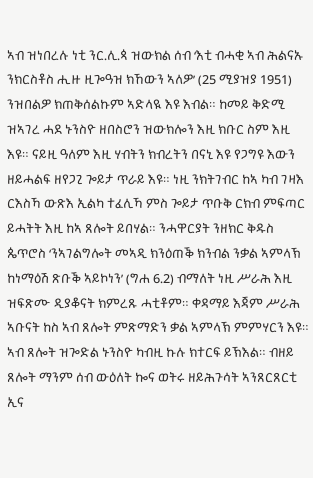ኣብ ዝነበረሉ ነቲ ንር.ሊ.ጳ ዝውክል ሰብ ‘እቲ ብሓቂ ኣብ ሕልናኡ ንክርስቶስ ሒዙ ዚጐዓዝ ክኸውን ኣለዎ’ (25 ሚያዝያ 1951) ንዝበልዎ ክጠቅሰልኩም ኣድላዪ እዩ እብል። ከመይ ቅድሚ ዝኣገረ ሓደ ኑንስዮ ዘበስሮን ዝውክሎን እዚ ክቡር ስም እዚ እዩ። ናይዚ ዓለም እዚ ሃብትን ክብረትን በናኒ እዩ የጋግዩ እውን ዘይሓልፍ ዘየጋጊ ጐይታ ጥራይ እዩ። ነዚ ንክትገብር ከኣ ካብ ገዛእ ርእስኻ ውጽእ ኢልካ ተፈሊኻ ምስ ጐይታ ጥቡቅ ርክብ ምፍጣር ይሓትት እዚ ከኣ ጸሎት ይበሃል። ንሓዋርያት ንዘክር ቅዱስ ጴጥሮስ ‘ንኣገልግሎት መኣዲ ክንዕጠቕ ክንብል ንቃል ኣምላኽ ከነማዕሽ ጽቡቕ ኣይኮነን’ (ግሐ 6.2) ብማለት ነዚ ሥራሕ እዚ ዝፍጽሙ ዲያቆናት ክምረጹ ሓቲቶም። ቀዳማይ እጃም ሥራሕ ኣቡናት ከስ ኣብ ጸሎት ምጽማድን ቃል ኣምላኽ ምምሃርን እዩ። ኣብ ጸሎት ዝጐድል ኑንስዮ ካብዚ ኩሉ ክተርፍ ይኽእል። ብዘይ ጸሎት ማንም ሰብ ውዕለት ኰና ወትሩ ዘይሕጉሳት ኣንጸርጸርቲ ኢና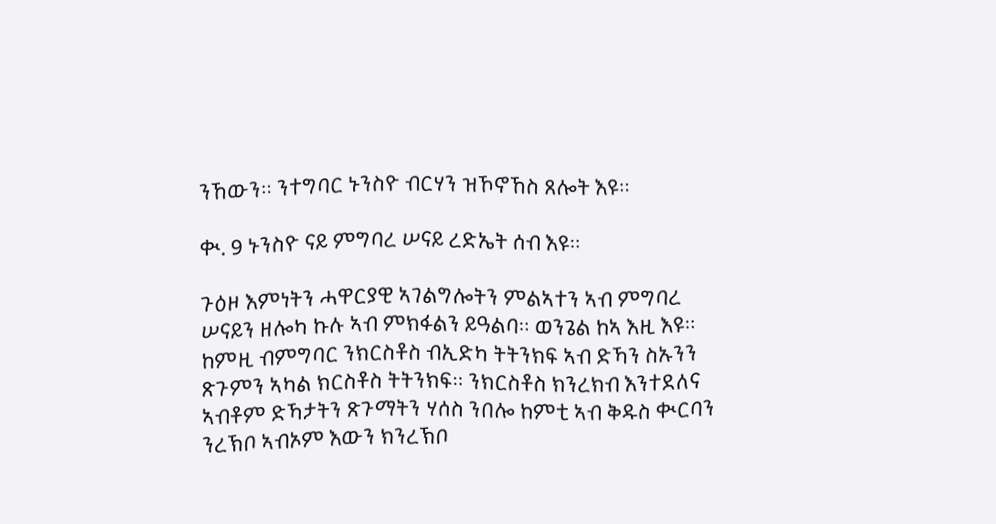ንኸውን። ንተግባር ኑንስዮ ብርሃን ዝኾኖኸስ ጸሎት እዩ።

ቊ. 9 ኑንስዮ ናይ ምግባረ ሠናይ ረድኤት ሰብ እዩ።

ጉዕዞ እምነትን ሓዋርያዊ ኣገልግሎትን ምልኣተን ኣብ ምግባረ ሠናይን ዘሎካ ኩሉ ኣብ ምክፋልን ይዓልባ። ወንጌል ከኣ እዚ እዩ። ከምዚ ብምግባር ንክርስቶስ ብኢድካ ትትንክፍ ኣብ ድኻን ስኡንን ጽጉምን ኣካል ክርስቶስ ትትንክፍ። ንክርስቶስ ክንረክብ እንተደለና ኣብቶም ድኻታትን ጽጉማትን ሃሰስ ንበሎ ከምቲ ኣብ ቅዱስ ቊርባን ንረኽቦ ኣብኦም እውን ክንረኽቦ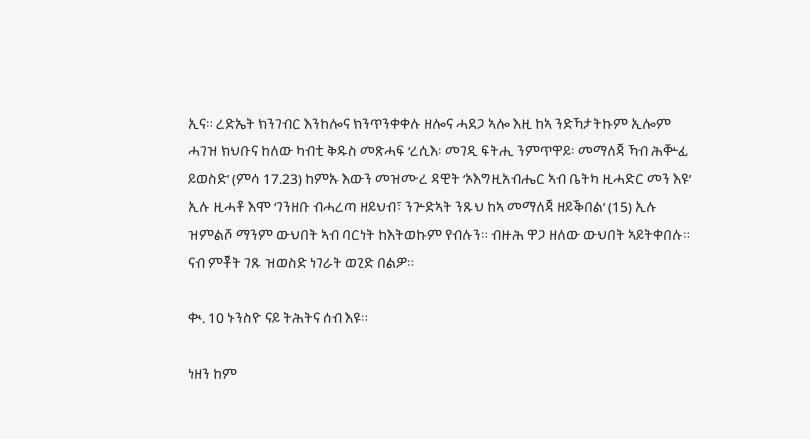ኢና። ረድኤት ክንገብር እንከሎና ክንጥንቀቀሉ ዘሎና ሓደጋ ኣሎ እዚ ከኣ ንድኻታትኩም ኢሎም ሓገዝ ክህቡና ከለው ካብቲ ቅዱስ መጽሓፍ ‘ረሲእ፡ መገዲ ፍትሒ ንምጥዋይ፡ መማለጃ ኻብ ሕቝፊ ይወስድ’ (ምሳ 17.23) ከምኡ እውን መዝሙረ ዳዊት ‘ኦእግዚአብሔር ኣብ ቤትካ ዚሓድር መን እዩ’ ኢሉ ዚሓቶ እሞ ‘ገንዘቡ ብሓረጣ ዘይህብ፣ ንጕድኣት ንጹህ ከኣ መማለጃ ዘይቕበል’ (15) ኢሉ ዝምልሾ ማንም ውህበት ኣብ ባርነት ከእትወኩም የብሉን። ብዙሕ ዋጋ ዘለው ውህበት ኣይትቀበሉ። ናብ ምቾት ገጹ ዝወስድ ነገራት ወጊድ በልዎ።

ቊ. 10 ኑንስዮ ናይ ትሕትና ሰብ እዩ።

ነዘን ከም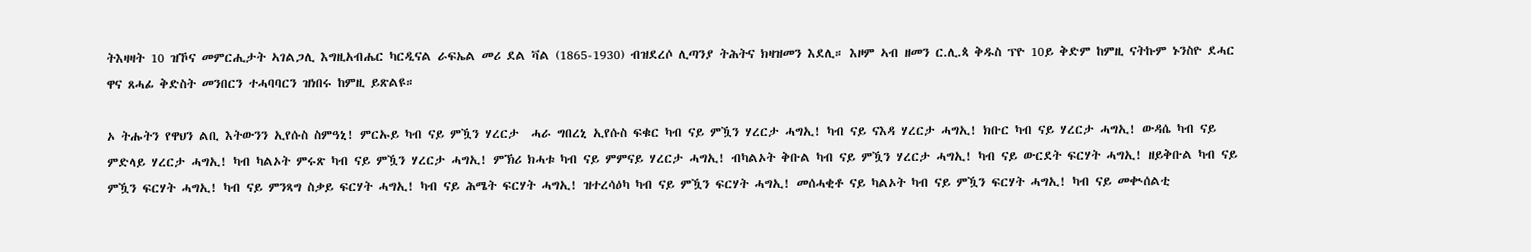ትእዛዛት 10 ዝኾና መምርሒታት ኣገልጋሊ እግዚአብሔር ካርዲናል ራፍኤል መሪ ደል ቫል (1865-1930) ብዝደረሶ ሊጣንያ ትሕትና ክዛዝመን እደሊ። እዞም ኣብ ዘመን ር.ሊ.ጳ ቅዱስ ፕዮ 10ይ ቅድም ከምዚ ናትኩም ኑንስዮ ደሓር ዋና ጸሓፊ ቅድስት መንበርን ተሓባባርን ዝነበሩ ከምዚ ይጽልዩ።

ኦ ትሑትን የዋህን ልቢ እትውንን ኢየሱስ ስምዓኒ! ምርኡይ ካብ ናይ ምዃን ሃረርታ  ሓራ ግበረኒ ኢየሱስ ፍቁር ካብ ናይ ምዃን ሃረርታ ሓግኢ! ካብ ናይ ናእዳ ሃረርታ ሓግኢ! ክቡር ካብ ናይ ሃረርታ ሓግኢ! ውዳሴ ካብ ናይ ምድላይ ሃረርታ ሓግኢ! ካብ ካልኦት ምሩጽ ካብ ናይ ምዃን ሃረርታ ሓግኢ! ምኽሪ ክሓቱ ካብ ናይ ምምናይ ሃረርታ ሓግኢ! ብካልኦት ቅቡል ካብ ናይ ምዃን ሃረርታ ሓግኢ! ካብ ናይ ውርደት ፍርሃት ሓግኢ! ዘይቅቡል ካብ ናይ ምዃን ፍርሃት ሓግኢ! ካብ ናይ ምንጻግ ስቃይ ፍርሃት ሓግኢ! ካብ ናይ ሕሜት ፍርሃት ሓግኢ! ዝተረሳዕካ ካብ ናይ ምዃን ፍርሃት ሓግኢ! መሰሓቂቶ ናይ ካልኦት ካብ ናይ ምዃን ፍርሃት ሓግኢ! ካብ ናይ መቊሰልቲ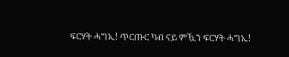ፍርሃት ሓግኢ! ጥርጡር ካብ ናይ ምዃን ፍርሃት ሓግኢ!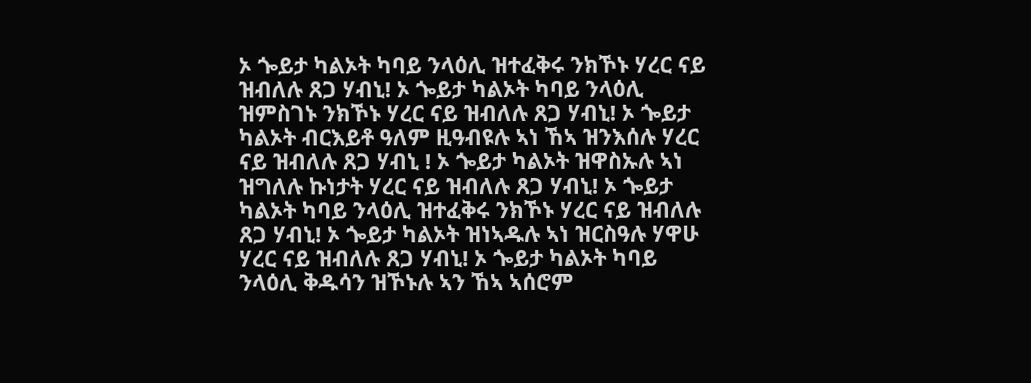ኦ ጐይታ ካልኦት ካባይ ንላዕሊ ዝተፈቅሩ ንክኾኑ ሃረር ናይ ዝብለሉ ጸጋ ሃብኒ! ኦ ጐይታ ካልኦት ካባይ ንላዕሊ ዝምስገኑ ንክኾኑ ሃረር ናይ ዝብለሉ ጸጋ ሃብኒ! ኦ ጐይታ ካልኦት ብርእይቶ ዓለም ዚዓብዩሉ ኣነ ኸኣ ዝንእሰሉ ሃረር ናይ ዝብለሉ ጸጋ ሃብኒ ! ኦ ጐይታ ካልኦት ዝዋስኡሉ ኣነ ዝግለሉ ኩነታት ሃረር ናይ ዝብለሉ ጸጋ ሃብኒ! ኦ ጐይታ ካልኦት ካባይ ንላዕሊ ዝተፈቅሩ ንክኾኑ ሃረር ናይ ዝብለሉ ጸጋ ሃብኒ! ኦ ጐይታ ካልኦት ዝነኣዱሉ ኣነ ዝርስዓሉ ሃዋሁ ሃረር ናይ ዝብለሉ ጸጋ ሃብኒ! ኦ ጐይታ ካልኦት ካባይ ንላዕሊ ቅዱሳን ዝኾኑሉ ኣን ኸኣ ኣሰሮም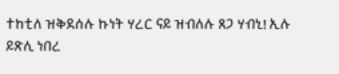ተከቲለ ዝቅደሰሉ ኩነት ሃረር ናይ ዝብለሉ ጸጋ ሃብኒ! ኢሉ ይጽሊ ነበረ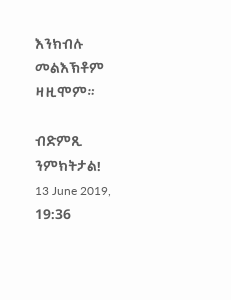እንክብሉ መልእኽቶም ዛዚሞም።

ብድምጺ ንምክትታል!
13 June 2019, 19:36